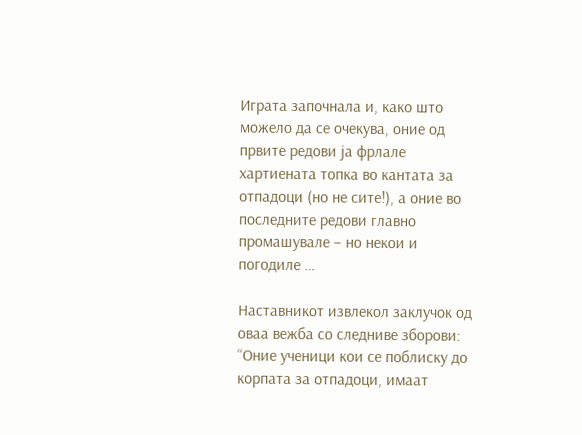Играта започнала и, како што можело да се очекува, оние од првите редови ја фрлале хартиената топка во кантата за отпадоци (но не сите!), а оние во последните редови главно промашувале – но некои и погодиле …

Наставникот извлекол заклучок од оваа вежба со следниве зборови: “Оние ученици кои се поблиску до корпата за отпадоци, имаат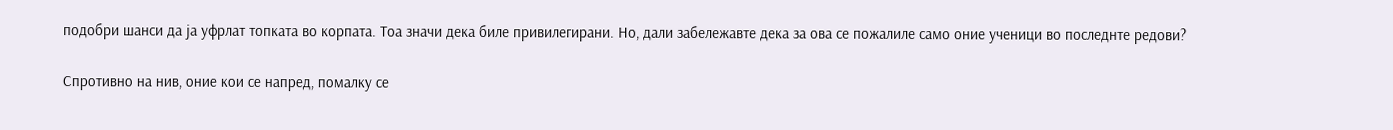подобри шанси да ја уфрлат топката во корпата. Тоа значи дека биле привилегирани. Но, дали забележавте дека за ова се пожалиле само оние ученици во последнте редови?

Спротивно на нив, оние кои се напред, помалку се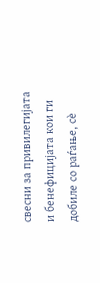свесни за привилегијата и бенефицијата кои ги добиле со раѓање, сѐ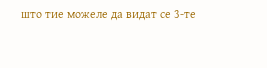што тие можеле да видат се 3-те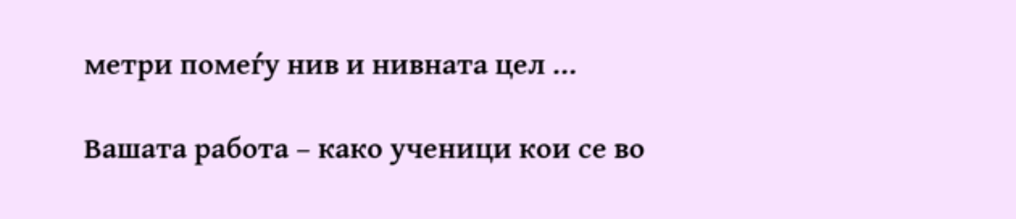метри помеѓу нив и нивната цел …

Вашата работа – како ученици кои се во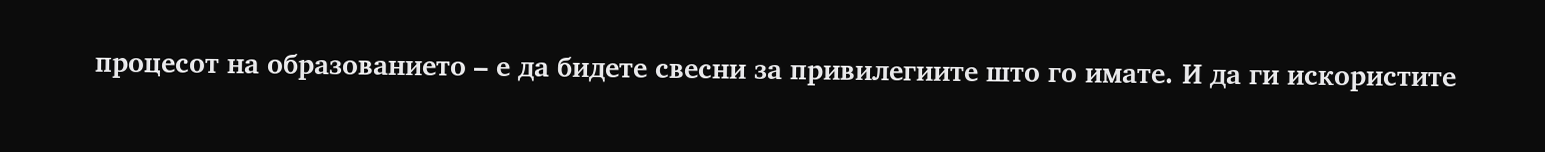процесот на образованието – е да бидете свесни за привилегиите што го имате. И да ги искористите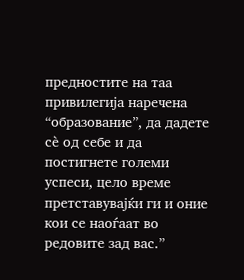предностите на таа привилегија наречена “образование”, да дадете сѐ од себе и да постигнете големи успеси, цело време претставувајќи ги и оние кои се наоѓаат во редовите зад вас.”